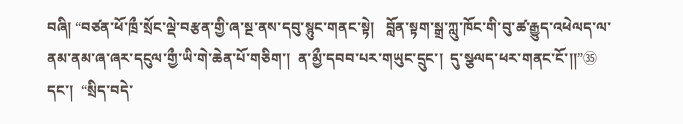བཞི། “བཙན་ཕོ་ཁྲྀ་སྲོང་ལྡེ་བརྩན་གྱི་ཞ་སྔ་ནས་དབུ་སྙུང་གནང་སྟེ།   བློན་སྟག་སྒྲ་ཀླུ་ཁོང་གི་བུ་ཚ་རྒྱུད་འཕེལད་ལ་ནམ་ནམ་ཞ་ཞར་དངུལ་གྱྀ་ཡི་གེ་ཆེན་པོ་གཅིག་།  ན་མྱྀ་དབབ་པར་གཡུང་དྲུང་།  དུ་སྩལད་ཕར་གནང་ངོ་།།”㉟ དང་།  “སྲིད་བདེ་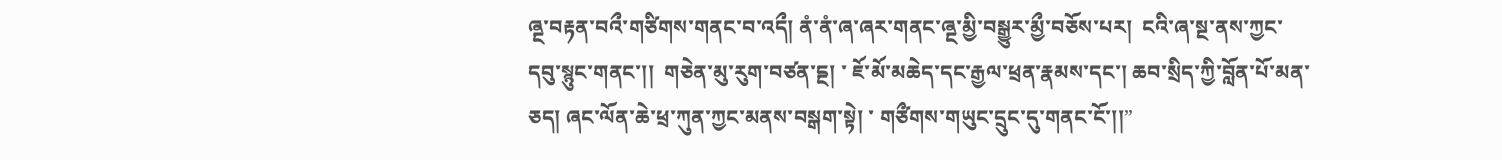ཞྔ་བརྟན་བའྀ་གཙིགས་གནང་བ་འདྀ། ནཾ་ནཾ་ཞ་ཞར་གནང་ཞྔ་མྱི་བསྒྱུར་མྱྀ་བཅོས་པར།  ངའི་ཞ་སྔ་ནས་ཀྱང་དབུ་སྙུང་གནང་།།  གཅེན་མུ་རུག་བཙན་དྔ། ་ ཇོ་མོ་མཆེད་དང་རྒྱལ་ཕྲན་རྣམས་དང་། ཆབ་སྲིད་ཀྱི་བློན་པོ་མན་ཅད། ཞང་ལོན་ཆེ་ཕྲ་ཀུན་ཀྱང་མནས་བསྒག་སྟེ། ་ གཙྀགས་གཡུང་དྲུང་དུ་གནང་ངོ་།།”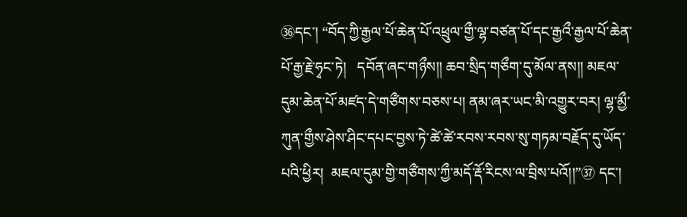㊱དང་། “བོད་ཀྱི་རྒྱལ་པོ་ཆེན་པོ་འཕྲུལ་གྱྀ་ལྷ་བཙན་པོ་དང་རྒྱའྀ་རྒྱལ་པོ་ཆེན་པོ་རྒྱ་རྗེ་ཧྭང་ཏེ།   དབོན་ཞང་གཉྀས།། ཆབ་སྲིད་གཅྀག་དུ་མོལ་ནས།། མཇལ་དུམ་ཆེན་པོ་མཛད་དེ་གཙྀགས་བཅས་པ། ནམ་ཞར་ཡང་མི་འགྱུར་བར། ལྷ་མྱྀ་ཀུན་གྱྀས་ཤེས་ཤིང་དཔང་བྱས་ཏེ་ཚེ་ཚེ་རབས་རབས་སུ་གཏམ་བརྗོད་དུ་ཡོད་པའི་ཕྱིར།  མཇལ་དུམ་གྱི་གཙྀགས་ཀྱྀ་མདོ་རྡོ་རིངས་ལ་བྲིས་པའོ།།”㊲ དང་།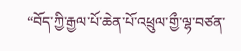“བོད་ཀྱི་རྒྱལ་པོ་ཆེན་པོ་འཕྲུལ་གྱྀ་ལྷ་བཙན་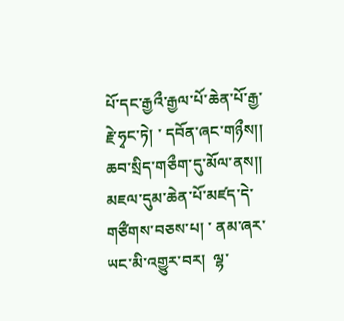པོ་དང་རྒྱའྀ་རྒྱལ་པོ་ཆེན་པོ་རྒྱ་རྗེ་ཧྭང་ཏེ། ་ དབོན་ཞང་གཉྀས།། ཆབ་སྲིད་གཅྀག་དུ་མོལ་ནས།། མཇལ་དུམ་ཆེན་པོ་མཛད་དེ་གཙྀགས་བཅས་པ། ་ ནམ་ཞར་ཡང་མི་འགྱུར་བར།  ལྷ་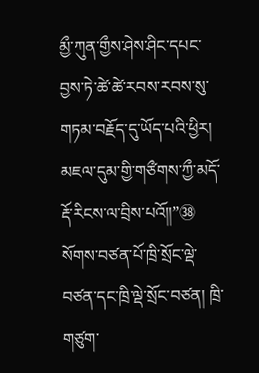མྱྀ་ཀུན་གྱྀས་ཤེས་ཤིང་དཔང་བྱས་ཏེ་ཚེ་ཚེ་རབས་རབས་སུ་གཏམ་བརྗོད་དུ་ཡོད་པའི་ཕྱིར།  མཇལ་དུམ་གྱི་གཙྀགས་ཀྱྀ་མདོ་རྡོ་རིངས་ལ་བྲིས་པའོ།།”㊳ སོགས་བཙན་པོ་ཁྲི་སྲོང་ལྡེ་བཙན་དང་ཁྲི་ལྡེ་སྲོང་བཙན། ཁྲི་གཙུག་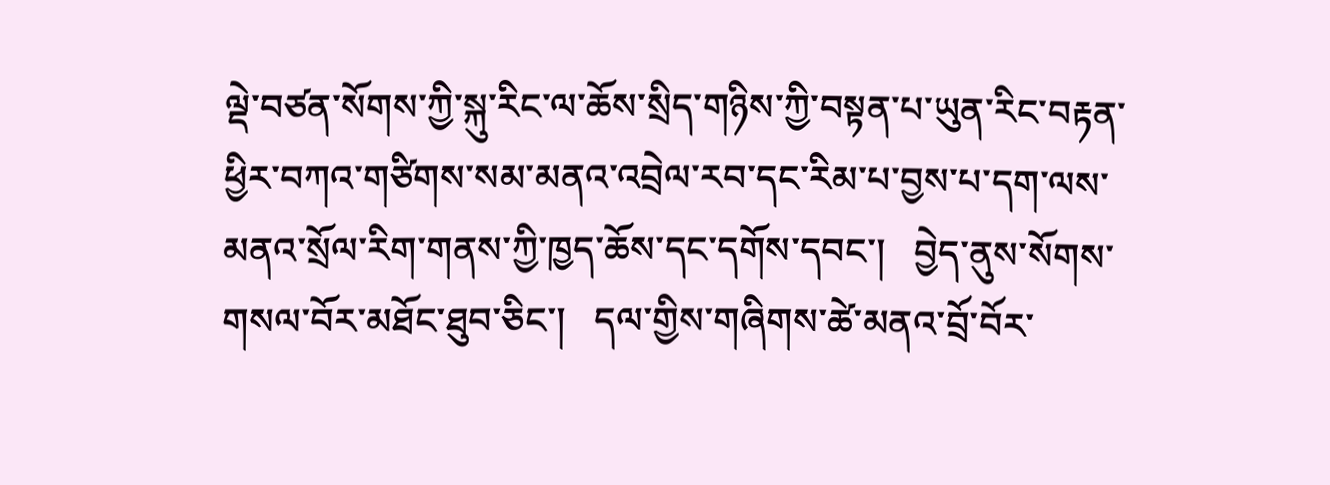ལྡེ་བཙན་སོགས་ཀྱི་སྐུ་རིང་ལ་ཆོས་སྲིད་གཉིས་ཀྱི་བསྟན་པ་ཡུན་རིང་བརྟན་ཕྱིར་བཀའ་གཙིགས་སམ་མནའ་འབྲེལ་རབ་དང་རིམ་པ་བྱས་པ་དག་ལས་མནའ་སྲོལ་རིག་གནས་ཀྱི་ཁྱད་ཆོས་དང་དགོས་དབང་།   བྱེད་ནུས་སོགས་གསལ་བོར་མཐོང་ཐུབ་ཅིང་།   དལ་གྱིས་གཞིགས་ཚེ་མནའ་བྲོ་བོར་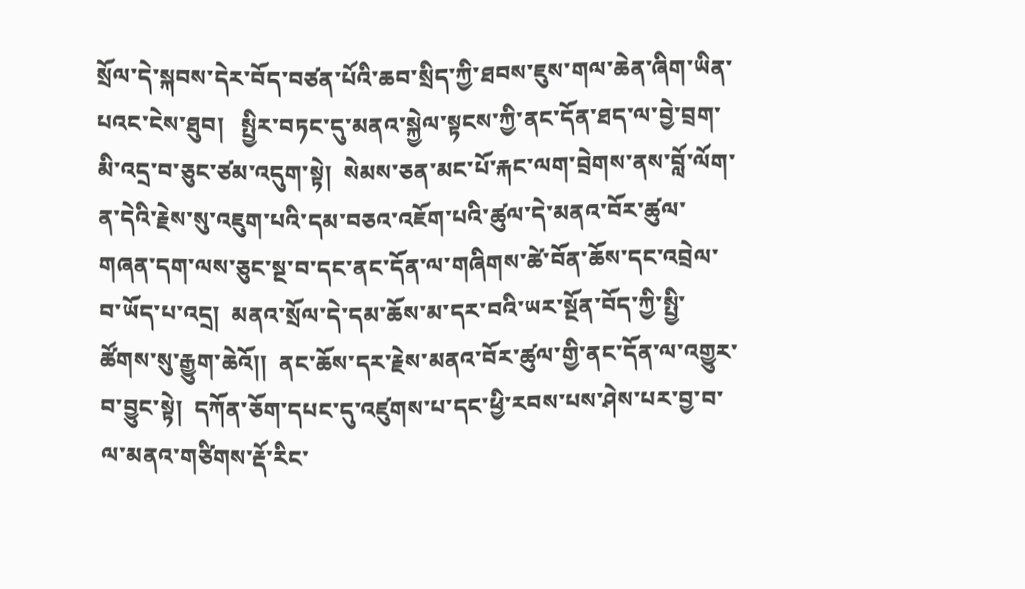སྲོལ་དེ་སྐབས་དེར་བོད་བཙན་པོའི་ཆབ་སྲིད་ཀྱི་ཐབས་ཇུས་གལ་ཆེན་ཞིག་ཡིན་པའང་ངེས་ཐུབ།   སྤྱིར་བཏང་དུ་མནའ་སྐྱེལ་སྟངས་ཀྱི་ནང་དོན་ཐད་ལ་བྱེ་བྲག་མི་འདྲ་བ་ཅུང་ཙམ་འདུག་སྟེ།  སེམས་ཅན་མང་པོ་རྐང་ལག་བྲེགས་ནས་བློ་ལོག་ན་དེའི་རྗེས་སུ་འཇུག་པའི་དམ་བཅའ་འཇོག་པའི་ཚུལ་དེ་མནའ་བོར་ཚུལ་གཞན་དག་ལས་ཅུང་སྔ་བ་དང་ནང་དོན་ལ་གཞིགས་ཚེ་བོན་ཆོས་དང་འབྲེལ་བ་ཡོད་པ་འདྲ།  མནའ་སྲོལ་དེ་དམ་ཆོས་མ་དར་བའི་ཡར་སྔོན་བོད་ཀྱི་སྤྱི་ཚོགས་སུ་རྒྱུག་ཆེའོ།།  ནང་ཆོས་དར་རྗེས་མནའ་བོར་ཚུལ་གྱི་ནང་དོན་ལ་འགྱུར་བ་བྱུང་སྟེ།  དཀོན་ཅོག་དཔང་དུ་འཛུགས་པ་དང་ཕྱི་རབས་པས་ཤེས་པར་བྱ་བ་ལ་མནའ་གཙིགས་རྡོ་རིང་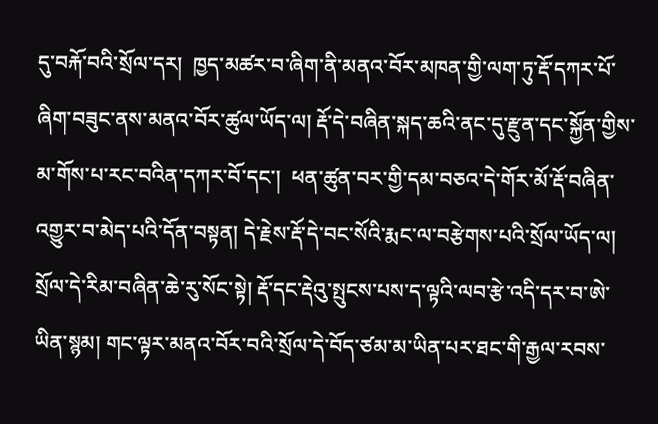དུ་བརྐོ་བའི་སྲོལ་དར།  ཁྱད་མཚར་བ་ཞིག་ནི་མནའ་བོར་མཁན་གྱི་ལག་ཏུ་རྡོ་དཀར་པོ་ཞིག་བཟུང་ནས་མནའ་བོར་ཚུལ་ཡོད་ལ། རྡོ་དེ་བཞིན་སྐད་ཆའི་ནང་དུ་རྫུན་དང་སྐྱོན་གྱིས་མ་གོས་པ་རང་བའིན་དཀར་བོ་དང་།  ཕན་ཚུན་བར་གྱི་དམ་བཅའ་དེ་གོར་མོ་རྡོ་བཞིན་འགྱུར་བ་མེད་པའི་དོན་བསྟན། དེ་རྗེས་རྡོ་དེ་བང་སོའི་རྨང་ལ་བརྩེགས་པའི་སྲོལ་ཡོད་ལ། སྲོལ་དེ་རིམ་བཞིན་ཆེ་རུ་སོང་སྟེ། རྡོ་དང་རྡེའུ་སྤུངས་པས་ད་ལྟའི་ལབ་རྩེ་འདི་དར་བ་ཨེ་ཡིན་སྙམ། གང་ལྟར་མནའ་བོར་བའི་སྲོལ་དེ་བོད་ཙམ་མ་ཡིན་པར་ཐང་གི་རྒྱལ་རབས་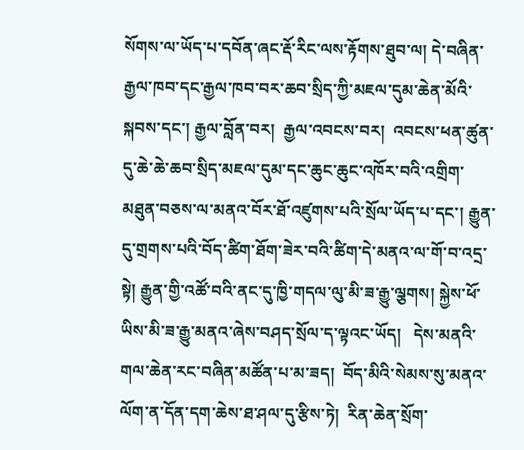སོགས་ལ་ཡོད་པ་དབོན་ཞང་རྡོ་རིང་ལས་རྟོགས་ཐུབ་ལ། དེ་བཞིན་རྒྱལ་ཁབ་དང་རྒྱལ་ཁབ་བར་ཆབ་སྲིད་ཀྱི་མཇལ་དུམ་ཆེན་མོའི་སྐབས་དང་། རྒྱལ་བློན་བར།  རྒྱལ་འབངས་བར།  འབངས་ཕན་ཚུན་དུ་ཆེ་ཆེ་ཆབ་སྲིད་མཇལ་དུམ་དང་ཆུང་ཆུང་འཁོར་བའི་འགྲིག་མཐུན་བཅས་ལ་མནའ་བོར་ཐོ་འཛུགས་པའི་སྲོལ་ཡོད་པ་དང་། རྒྱུན་དུ་གྲགས་པའི་བོད་ཚིག་ཐོག་ཟེར་བའི་ཚིག་དེ་མནའ་ལ་གོ་བ་འདྲ་སྟེ། རྒྱུན་གྱི་འཚོ་བའི་ནང་དུ་ཁྱི་གདལ་ལུ་མི་ཟ་རྒྱུ་ལྕགས། སྐྱེས་ཕོ་ཡིས་མི་ཟ་རྒྱུ་མནའ་ཞེས་བཤད་སྲོལ་ད་ལྟའང་ཡོད།   དེས་མནའི་གལ་ཆེན་རང་བཞིན་མཚོན་པ་མ་ཟད།  བོད་མིའི་སེམས་སུ་མནའ་ལོག་ན་དོན་དག་ཆེས་ཐ་ཤལ་དུ་རྩིས་ཏེ།  རིན་ཆེན་སྲོག་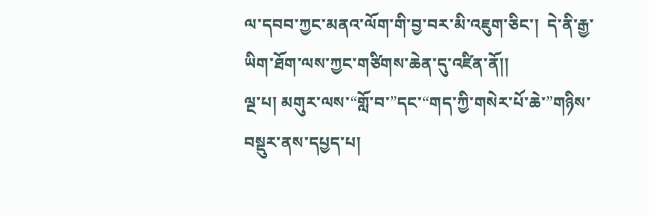ལ་དབབ་ཀྱང་མནའ་ལོག་གི་བྱ་བར་མི་འཇུག་ཅིང་།  དེ་ནི་རྒྱ་ཡིག་ཐོག་ལས་ཀྱང་གཙིགས་ཆེན་དུ་འཛིན་ནོ།།
ལྔ་པ། མགུར་ལས་“གློ་བ་”དང་“གད་ཀྱི་གསེར་པོ་ཆེ་”གཉིས་བསྡུར་ནས་དཔྱད་པ།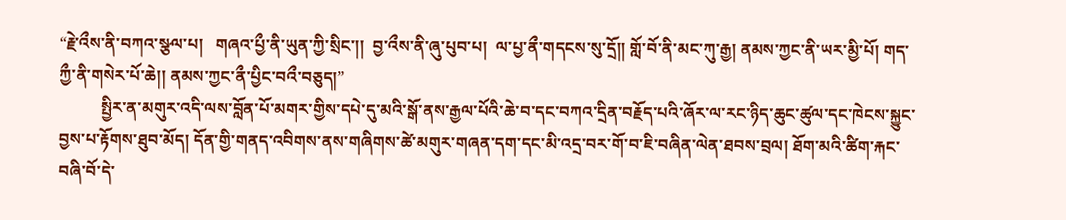“རྗེ་འྀས་ནི་བཀའ་སྩལ་པ།   གཞའ་པྱྀ་ནི་ཡུན་ཀྱི་སྲིང་།།  བྱ་འྀས་ནི་ཞུ་པུབ་པ།  ལ་པྱ་ནྀ་གདངས་སུ་དྲོ།། གློ་བོ་ནི་མང་ཀུ་རྒྱ། ནམས་ཀྱང་ནི་ཡར་མྱི་པོ། གད་ཀྱྀ་ནི་གསེར་པོ་ཆེ།། ནམས་ཀྱང་ནྀ་པྱིང་བའྀ་བཅུད།”
          སྤྱིར་ན་མགུར་འདི་ལས་བློན་པོ་མགར་གྱིས་དཔེ་དུ་མའི་སྒོ་ནས་རྒྱལ་པོའི་ཆེ་བ་དང་བཀའ་དྲིན་བརྗོད་པའི་ཞོར་ལ་རང་ཉིད་ཆུང་ཚུལ་དང་ཁེངས་སྐྱུང་བྱས་པ་རྟོགས་ཐུབ་མོད། དོན་གྱི་གནད་འབིགས་ནས་གཞིགས་ཚེ་མགུར་གཞན་དག་དང་མི་འདྲ་བར་གོ་བ་ཇི་བཞིན་ལེན་ཐབས་བྲལ། ཐོག་མའི་ཚིག་རྐང་བཞི་བོ་དེ་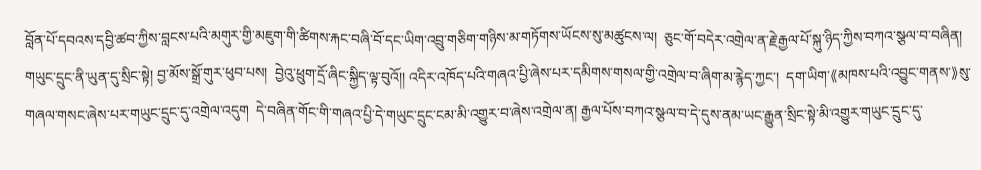བློན་པོ་དབའས་དབྱི་ཚབ་ཀྱིས་བླངས་པའི་མགུར་གྱི་མཇུག་གི་ཚིགས་རྐང་བཞི་བོ་དང་ཡིག་འབྲུ་གཅིག་གཉིས་མ་གཏོགས་ཡོངས་སུ་མཚུངས་ལ།  ཅུང་གོ་བདེར་འགྲེལ་ན་རྗེ་རྒྱལ་པོ་སྐུ་ཉིད་ཀྱིས་བཀའ་སྩལ་བ་བཞིན། གཡུང་དྲུང་ནི་ཡུན་དུ་སྲིང་སྟེ། བྱ་མོས་སྒྲོ་གུར་ཕུབ་པས།  བྱེའུ་ཕྲུག་དྲོ་ཞིང་སྐྱིད་ལྟ་བུའོ།། འདིར་འཁོད་པའི་གཞའ་པྱི་ཞེས་པར་དམིགས་གསལ་གྱི་འགྲེལ་བ་ཞིག་མ་རྙེད་ཀྱང་།  དག་ཡིག་《མཁས་པའི་འབྱུང་གནས་》སུ་གཞལ་གསང་ཞེས་པར་གཡུང་དྲུང་དུ་འགྲེལ་འདུག  དེ་བཞིན་གོང་གི་གཞའ་པྱི་དེ་གཡུང་དྲུང་ངམ་མི་འགྱུར་བ་ཞེས་འགྲེལ་ན། རྒྱལ་པོས་བཀའ་སྩལ་བ་དེ་དུས་ནམ་ཡང་རྒྱུན་སྲིང་སྟེ་མི་འགྱུར་གཡུང་དྲུང་དུ་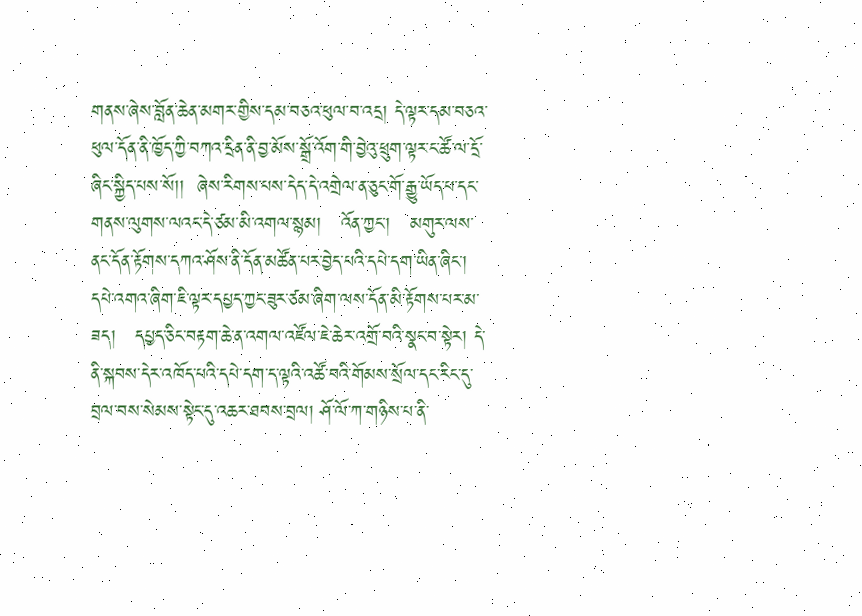གནས་ཞེས་བློན་ཆེན་མགར་གྱིས་དམ་བཅའ་ཕུལ་བ་འདྲ། དེ་ལྟར་དམ་བཅའ་ཕུལ་དོན་ནི་ཁྱོད་ཀྱི་བཀའ་དྲིན་ནི་བྱ་མོས་སྒྲོ་འོག་གི་བྱེའུ་ཕྲུག་ལྟར་ང་ཚོ་ལ་དྲོ་ཞིང་སྐྱིད་པས་སོ།།  ཞེས་རིགས་པས་དེད་དེ་འགྲེལ་ན་ཅུང་གོ་རྒྱུ་ཡོད་པ་དང་གནས་ལུགས་ལའང་དེ་ཙམ་མི་འགལ་སྙམ།   འོན་ཀྱང་།   མགུར་ལས་ནང་དོན་རྟོགས་དཀའ་ཤོས་ནི་དོན་མཚོན་པར་བྱེད་པའི་དཔེ་དག་ཡིན་ཞིང་།  དཔེ་འགའ་ཞིག་ཇི་ལྟར་དཔྱད་ཀྱང་ཟུར་ཙམ་ཞིག་ལས་དོན་མི་རྟོགས་པར་མ་ཟད།   དཔྱད་ཅིང་བརྟག་ཆེ་ན་འགལ་འཛོལ་ཇེ་ཆེར་འགྲོ་བའི་སྣང་བ་སྟེར། དེ་ནི་སྐབས་དེར་འཁོད་པའི་དཔེ་དག་ད་ལྟའི་འཚོ་བའི་གོམས་སྲོལ་དང་རིང་དུ་བྲལ་བས་སེམས་སྟེང་དུ་འཆར་ཐབས་བྲལ། ཤོ་ལོ་ཀ་གཉིས་པ་ནི་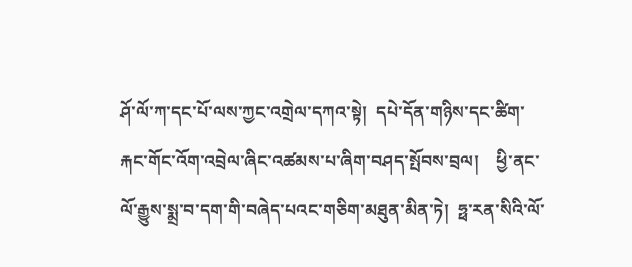ཤོ་ལོ་ཀ་དང་པོ་ལས་ཀྱང་འགྲེལ་དཀའ་སྟེ།  དཔེ་དོན་གཉིས་དང་ཚིག་རྐང་གོང་འོག་འབྲེལ་ཞིང་འཚམས་པ་ཞིག་བཤད་སྤོབས་བྲལ།    ཕྱི་ནང་ལོ་རྒྱུས་སྨྲ་བ་དག་གི་བཞེད་པའང་གཅིག་མཐུན་མིན་ཏེ།  ཧྥ་རན་སིའི་ལོ་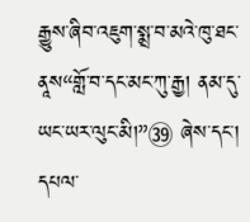རྒྱུས་ཞིབ་འཇུག་སྨྲ་བ་མའེ་ཁུ་ཐང་ནཱས“གློ་བ་དང་མང་ཀུ་རྒྱ། ནམ་དུ་ཡང་ཡར་ལུང་མི།”㊴ ཞེས་དང་།  དཔལ་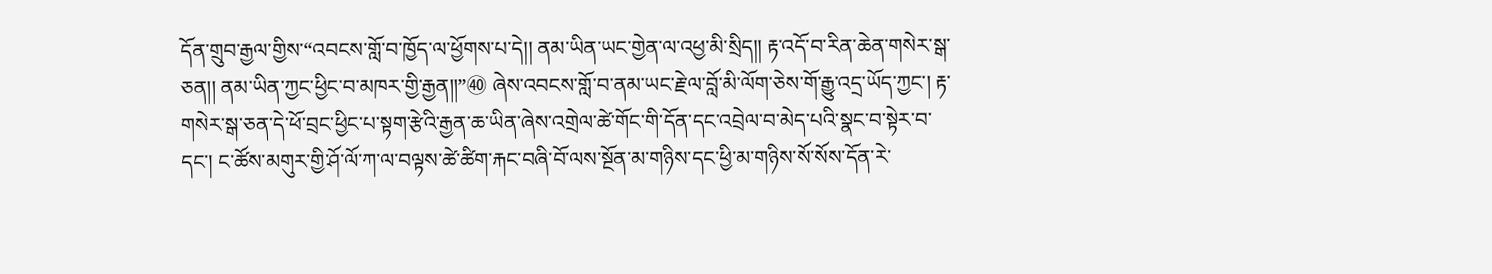དོན་གྲུབ་རྒྱལ་གྱིས་“འབངས་གློ་བ་ཁྱོད་ལ་ཕྱོགས་པ་དེ།། ནམ་ཡིན་ཡང་གྱེན་ལ་འཕྱ་མི་སྲིད།། རྟ་འདོ་བ་རིན་ཆེན་གསེར་སྒ་ཅན།། ནམ་ཡིན་ཀྱང་ཕྱིང་བ་མཁར་གྱི་རྒྱན།།”㊵ ཞེས་འབངས་གློ་བ་ནམ་ཡང་རྗེ་ལ་བློ་མི་ལོག་ཅེས་གོ་རྒྱུ་འདྲ་ཡོད་ཀྱང་། རྟ་གསེར་སྒ་ཅན་དེ་ཕོ་བྲང་ཕྱིང་པ་སྟག་རྩེའི་རྒྱན་ཆ་ཡིན་ཞེས་འགྲེལ་ཚེ་གོང་གི་དོན་དང་འབྲེལ་བ་མེད་པའི་སྣང་བ་སྟེར་བ་དང་། ང་ཚོས་མགུར་གྱི་ཤོ་ལོ་ཀ་ལ་བལྟས་ཚེ་ཚིག་རྐང་བཞི་བོ་ལས་སྔོན་མ་གཉིས་དང་ཕྱི་མ་གཉིས་སོ་སོས་དོན་རེ་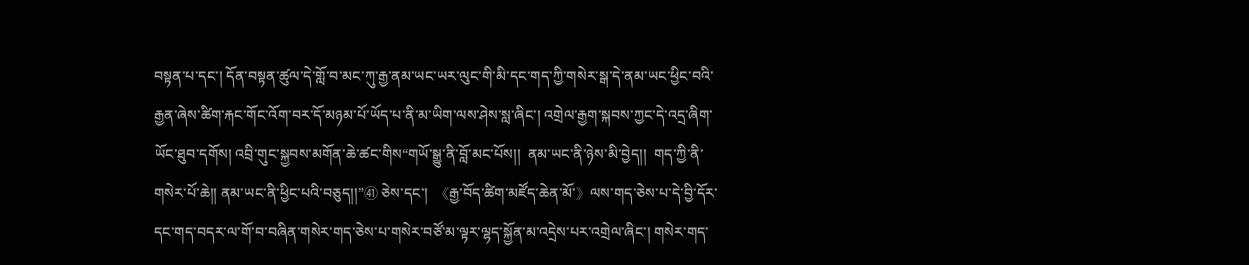བསྟན་པ་དང་། དོན་བསྟན་ཚུལ་དེ་གློ་བ་མང་ཀུ་རྒྱ་ནམ་ཡང་ཡར་ལུང་གི་མི་དང་གད་ཀྱི་གསེར་སྒ་དེ་ནམ་ཡང་ཕྱིང་བའི་རྒྱན་ཞེས་ཚིག་རྐང་གོང་འོག་བར་དོ་མཉམ་པོ་ཡོད་པ་ནི་མ་ཡིག་ལས་ཤེས་སླ་ཞིང་། འགྲེལ་རྒྱག་སྐབས་ཀྱང་དེ་འདྲ་ཞིག་ཡོང་ཐུབ་དགོས། འབྲི་གུང་སྐྱབས་མགོན་ཆེ་ཚང་གིས“གཡོ་སྒྱུ་ནི་བློ་མང་པོས།།  ནམ་ཡང་ནི་ཉེས་མི་བྱེད།།  གད་ཀྱི་ནི་གསེར་པོ་ཆེ།། ནམ་ཡང་ནི་ཕྱིང་པའི་བཅུད།།”㊶ ཅེས་དང་།  《རྒྱ་བོད་ཚིག་མཛོད་ཆེན་མོ་》ལས་གད་ཅེས་པ་དེ་བྱི་དོར་དང་གད་བདར་ལ་གོ་བ་བཞིན་གསེར་གད་ཅེས་པ་གསེར་བཙོ་མ་ལྟར་ལྷད་སྐྱོན་མ་འདྲེས་པར་འགྲེལ་ཞིང་། གསེར་གད་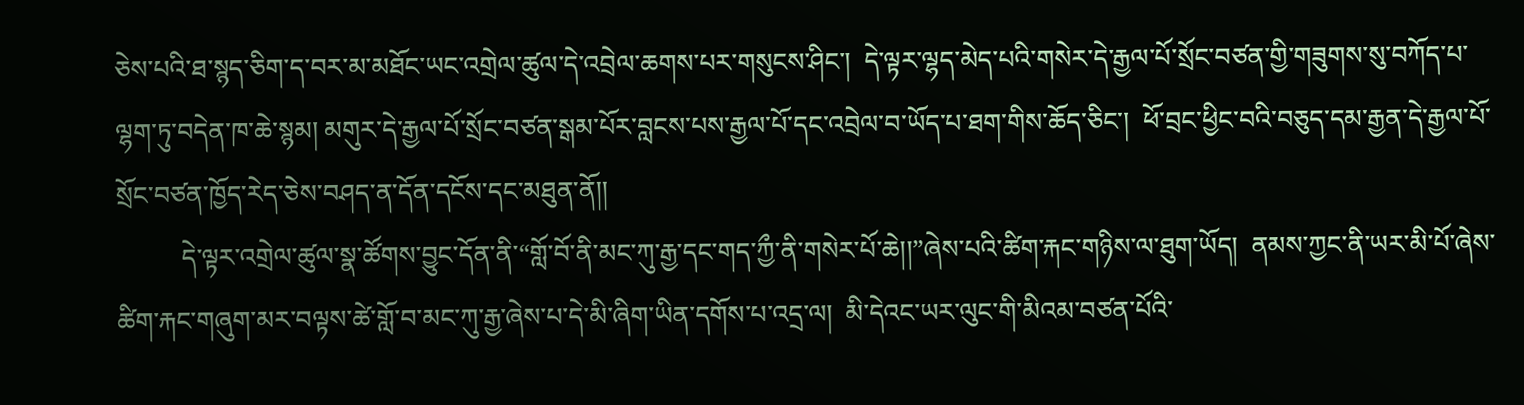ཅེས་པའི་ཐ་སྙད་ཅིག་ད་བར་མ་མཐོང་ཡང་འགྲེལ་ཚུལ་དེ་འབྲེལ་ཆགས་པར་གསུངས་ཤིང་།  དེ་ལྟར་ལྷད་མེད་པའི་གསེར་དེ་རྒྱལ་པོ་སྲོང་བཙན་གྱི་གཟུགས་སུ་བཀོད་པ་ལྷག་ཏུ་བདེན་ཁ་ཆེ་སྙམ། མགུར་དེ་རྒྱལ་པོ་སྲོང་བཙན་སྒམ་པོར་བླངས་པས་རྒྱལ་པོ་དང་འབྲེལ་བ་ཡོད་པ་ཐག་གིས་ཆོད་ཅིང་།  ཕོ་བྲང་ཕྱིང་བའི་བཅུད་དམ་རྒྱན་དེ་རྒྱལ་པོ་སྲོང་བཙན་ཁྱོད་རེད་ཅེས་བཤད་ན་དོན་དངོས་དང་མཐུན་ནོ།།
          དེ་ལྟར་འགྲེལ་ཚུལ་སྣ་ཚོགས་བྱུང་དོན་ནི་“གློ་བོ་ནི་མང་ཀུ་རྒྱ་དང་གད་ཀྱྀ་ནི་གསེར་པོ་ཆེ།།”ཞེས་པའི་ཚིག་རྐང་གཉིས་ལ་ཐུག་ཡོད།  ནམས་ཀྱང་ནི་ཡར་མི་པོ་ཞེས་ཚིག་རྐང་གཞུག་མར་བལྟས་ཚེ་གློ་བ་མང་ཀུ་རྒྱ་ཞེས་པ་དེ་མི་ཞིག་ཡིན་དགོས་པ་འདྲ་ལ།  མི་དེའང་ཡར་ལུང་གི་མིའམ་བཙན་པོའི་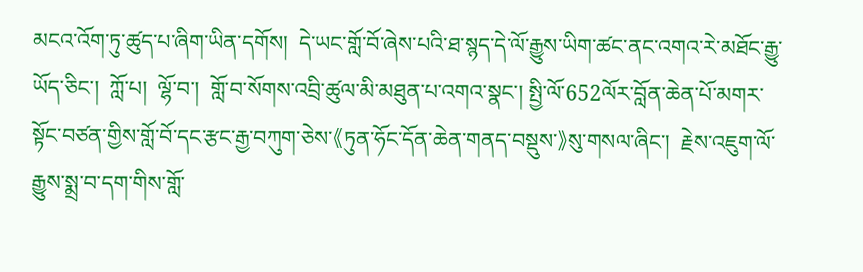མངའ་འོག་ཏུ་ཚུད་པ་ཞིག་ཡིན་དགོས།  དེ་ཡང་གློ་བོ་ཞེས་པའི་ཐ་སྙད་དེ་ལོ་རྒྱུས་ཡིག་ཚང་ནང་འགའ་རེ་མཐོང་རྒྱུ་ཡོད་ཅིང་།  ཀློ་པ།  ལྷོ་བ་།  གློ་བ་སོགས་འབྲི་ཚུལ་མི་མཐུན་པ་འགའ་སྣང་། སྤྱི་ལོ་652ལོར་བློན་ཆེན་པོ་མགར་སྟོང་བཙན་གྱིས་གློ་བོ་དང་རྩང་རྒྱ་བཀུག་ཅེས་《ཏུན་ཧོང་དོན་ཆེན་གནད་བསྡུས་》སུ་གསལ་ཞིང་།  རྗེས་འཇུག་ལོ་རྒྱུས་སྨྲ་བ་དག་གིས་གློ་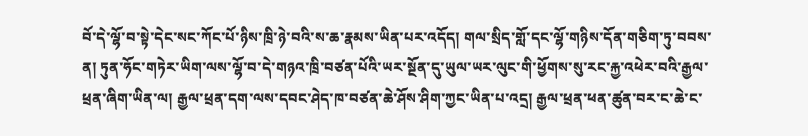བོ་དེ་ལྷོ་བ་སྟེ་དེང་སང་ཀོང་པོ་ཉིས་ཁྲི་ཉེ་བའི་ས་ཆ་རྣམས་ཡིན་པར་འདོད། གལ་སྲིད་གློ་དང་ལྷོ་གཉིས་དོན་གཅིག་ཏུ་བབས་ན། ཏུན་ཧོང་གཏེར་ཡིག་ལས་ལྷོ་བ་དེ་གཉའ་ཁྲི་བཙན་པོའི་ཡར་སྔོན་དུ་ཡུལ་ཡར་ལུང་གི་ཕྱོགས་སུ་རང་རྐྱ་འཕེར་བའི་རྒྱལ་ཕྲན་ཞིག་ཡིན་ལ། རྒྱལ་ཕྲན་དག་ལས་དབང་ཤེད་ཁ་བཙན་ཆེ་ཤོས་ཤིག་ཀྱང་ཡིན་པ་འདྲ། རྒྱལ་ཕྲན་ཕན་ཚུན་བར་ང་ཆེ་ང་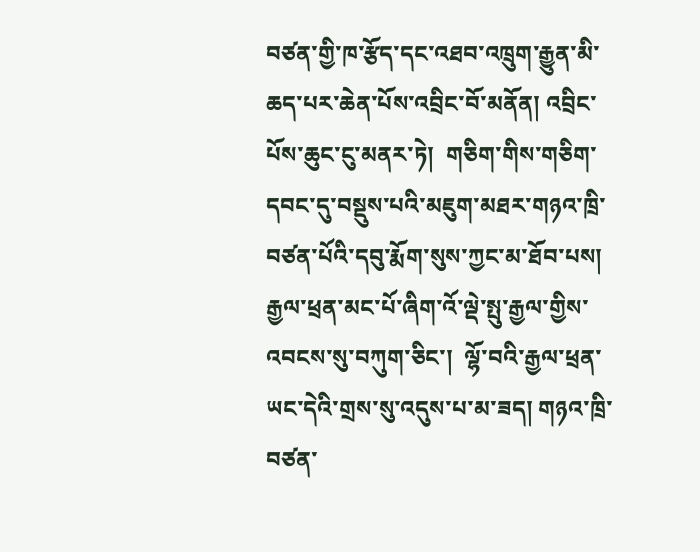བཙན་གྱི་ཁ་རྩོད་དང་འཐབ་འཁྲུག་རྒྱུན་མི་ཆད་པར་ཆེན་པོས་འབྲིང་བོ་མནོན། འབྲིང་པོས་ཆུང་ངུ་མནར་ཏེ།  གཅིག་གིས་གཅིག་དབང་དུ་བསྡུས་པའི་མཇུག་མཐར་གཉའ་ཁྲི་བཙན་པོའི་དབུ་རྨོག་སུས་ཀྱང་མ་ཐོབ་པས།  རྒྱལ་ཕྲན་མང་པོ་ཞིག་འོ་ལྡེ་སྤུ་རྒྱལ་གྱིས་འབངས་སུ་བཀུག་ཅིང་།  ལྷོ་བའི་རྒྱལ་ཕྲན་ཡང་དེའི་གྲས་སུ་འདུས་པ་མ་ཟད། གཉའ་ཁྲི་བཙན་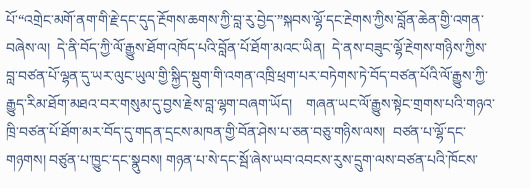པོ་“འགྲེང་མགོ་ནག་གི་རྗེ་དང་དུད་རྔོགས་ཆགས་ཀྱི་བླ་རུ་བྱེད་”སྐབས་ལྷོ་དང་རྔེགས་ཀྱིས་བློན་ཆེན་གྱི་འགན་བཞེས་ལ།  དེ་ནི་བོད་ཀྱི་ལོ་རྒྱུས་ཐོག་འཁོད་པའི་བློན་པོ་ཐོག་མའང་ཡིན།  དེ་ནས་བཟུང་ལྷོ་རྔེགས་གཉིས་ཀྱིས་བླ་བཙན་པོ་ལྷན་དུ་ཡར་ལུང་ཡུལ་གྱི་སྐྱིད་སྡུག་གི་འགན་འཁྲི་ཕྲག་པར་བཏེགས་ཏེ་བོད་བཙན་པོའི་ལོ་རྒྱུས་ཀྱི་རྒྱུད་རིམ་ཐོག་མཐའ་བར་གསུམ་དུ་བྱས་རྗེས་བླ་ལྷག་བཞག་ཡོད།    གཞན་ཡང་ལོ་རྒྱུས་སྟེང་གྲགས་པའི་གཉའ་ཁྲི་བཙན་པོ་ཐོག་མར་བོད་དུ་གདན་དྲངས་མཁན་གྱི་བོན་ཤེས་པ་ཅན་བཅུ་གཉིས་ལས།  བཙན་པ་ལྷོ་དང་གཉགས། བཙུན་པ་ཁྱུང་དང་སྣུབས། གཉན་པ་སེ་དང་སྦོ་ཞེས་ཡབ་འབངས་རུས་དྲུག་ལས་བཙན་པའི་ཁོངས་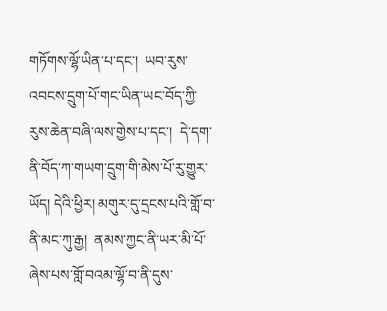གཏོགས་ལྷོ་ཡིན་པ་དང་།  ཡབ་རུས་འབངས་དྲུག་པོ་གང་ཡིན་ཡང་བོད་ཀྱི་རུས་ཆེན་བཞི་ལས་གྱེས་པ་དང་།  དེ་དག་ནི་བོད་ཀ་གཡག་དྲུག་གི་མེས་པོ་རུ་གྱུར་ཡོད། དེའི་ཕྱིར། མགུར་དུ་དྲངས་པའི་གློ་བ་ནི་མང་ཀུ་རྒྱ།  ནམས་ཀྱང་ནི་ཡར་མི་པོ་ཞེས་པས་གློ་བའམ་ལྷོ་བ་ནི་དུས་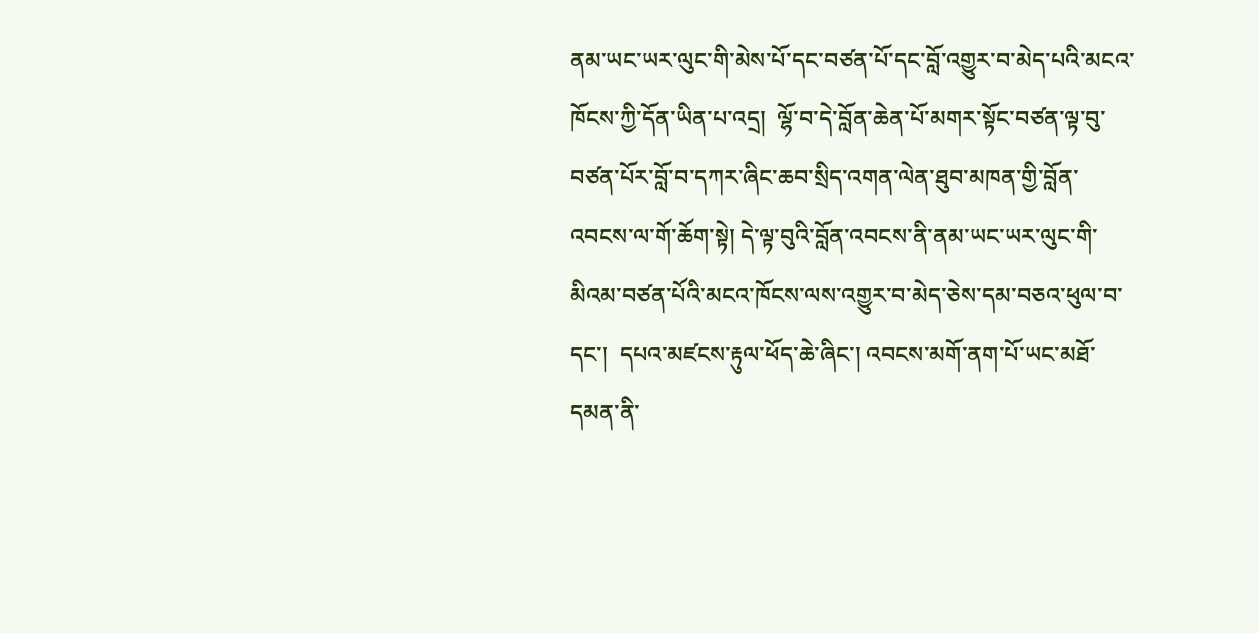ནམ་ཡང་ཡར་ལུང་གི་མེས་པོ་དང་བཙན་པོ་དང་བློ་འགྱུར་བ་མེད་པའི་མངའ་ཁོངས་ཀྱི་དོན་ཡིན་པ་འདྲ།  ལྷོ་བ་དེ་བློན་ཆེན་པོ་མགར་སྟོང་བཙན་ལྟ་བུ་བཙན་པོར་བློ་བ་དཀར་ཞིང་ཆབ་སྲིད་འགན་ལེན་ཐུབ་མཁན་གྱི་བློན་འབངས་ལ་གོ་ཆོག་སྟེ། དེ་ལྟ་བུའི་བློན་འབངས་ནི་ནམ་ཡང་ཡར་ལུང་གི་མིའམ་བཙན་པོའི་མངའ་ཁོངས་ལས་འགྱུར་བ་མེད་ཅེས་དམ་བཅའ་ཕུལ་བ་དང་།  དཔའ་མཛངས་རྟུལ་ཕོད་ཆེ་ཞིང་། འབངས་མགོ་ནག་པོ་ཡང་མཐོ་དམན་ནི་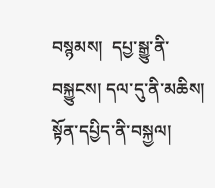བསྙམས།  དཔྱ་སྒྱུ་ནི་བསྐྱུངས། དལ་དུ་ནི་མཆིས། སྟོན་དཔྱིད་ནི་བསྐྱལ།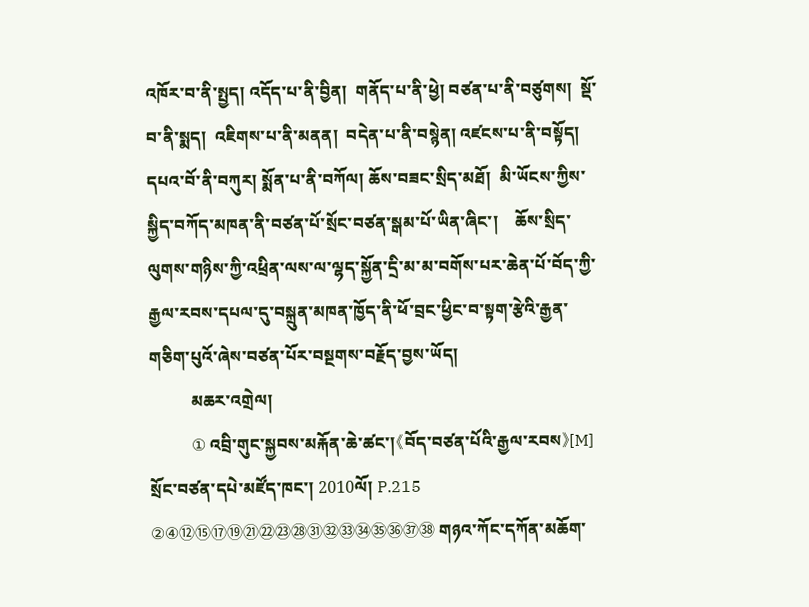འཁོར་བ་ནི་སྤྱད། འདོད་པ་ནི་བྱིན།  གནོད་པ་ནི་ཕྱེ། བཙན་པ་ནི་བཙུགས།  སྡོ་བ་ནི་སྨད།  འཇིགས་པ་ནི་མནན།  བདེན་པ་ནི་བསྙེན། འཛངས་པ་ནི་བསྟོད། དཔའ་བོ་ནི་བཀུར། སྨོན་པ་ནི་བཀོལ། ཆོས་བཟང་སྲིད་མཐོ།  མི་ཡོངས་ཀྱིས་སྐྱིད་བཀོད་མཁན་ནི་བཙན་པོ་སྲོང་བཙན་སྒམ་པོ་ཡིན་ཞིང་།    ཆོས་སྲིད་ལུགས་གཉིས་ཀྱི་འཕྲིན་ལས་ལ་ལྷད་སྐྱོན་དྲི་མ་མ་བགོས་པར་ཆེན་པོ་བོད་ཀྱི་རྒྱལ་རབས་དཔལ་དུ་བསྐྲུན་མཁན་ཁྱོད་ནི་ཕོ་བྲང་ཕྱིང་བ་སྟག་རྩེའི་རྒྱན་གཅིག་པུའོ་ཞེས་བཙན་པོར་བསྔགས་བརྗོད་བྱས་ཡོད།
          མཆར་འགྲེལ།
          ① འབྲི་གུང་སྐྱབས་མརྐོན་ཆེ་ཚང་།《བོད་བཙན་པོའི་རྒྱལ་རབས》[M] སྲོང་བཙན་དཔེ་མཛོད་ཁང་། 2010ལོ། P.215    ②④⑫⑮⑰⑲㉑㉒㉓㉘㉛㉜㉝㉞㉟㊱㊲㊳ གཉའ་ཀོང་དཀོན་མཆོག་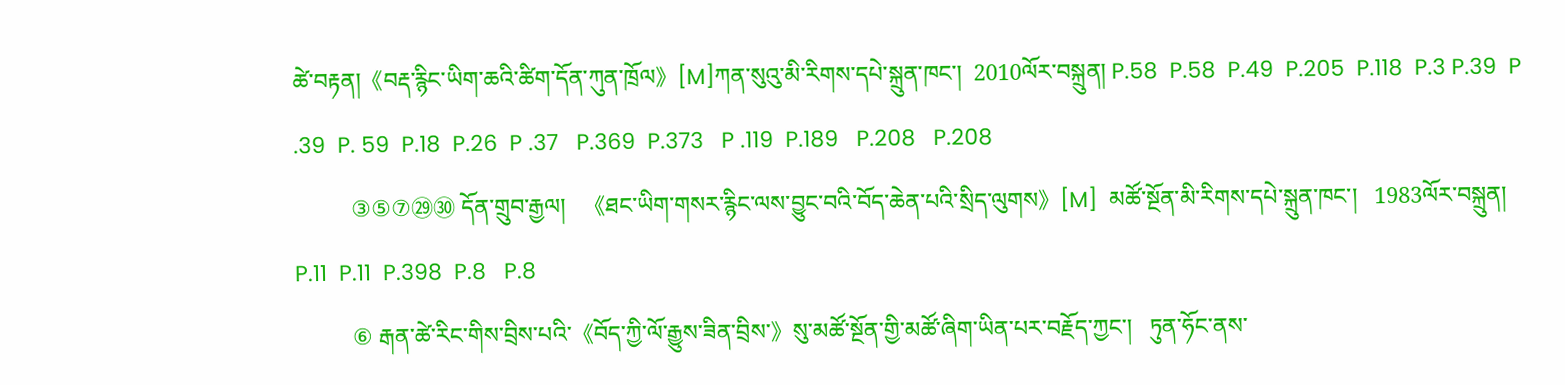ཚེ་བརྟན།《བརྡ་རྙིང་ཡིག་ཆའི་ཚིག་དོན་ཀུན་ཁྲོལ》[M]ཀན་སུའུ་མི་རིགས་དཔེ་སྐྲུན་ཁང་།  2010ལོར་བསྐྲུན། P.58  P.58  P.49  P.205  P.118  P.3 P.39  P .39  P. 59  P.18  P.26  P .37   P.369  P.373   P .119  P.189   P.208   P.208
          ③⑤⑦㉙㉚ དོན་གྲུབ་རྒྱལ།   《ཐང་ཡིག་གསར་རྙིང་ལས་བྱུང་བའི་བོད་ཆེན་པའི་སྲིད་ལུགས》[M]  མཚོ་སྔོན་མི་རིགས་དཔེ་སྐྲུན་ཁང་།   1983ལོར་བསྐྲུན།   P.11  P.11  P.398  P.8   P.8
          ⑥ རྒན་ཚེ་རིང་གིས་བྲིས་པའི་《བོད་ཀྱི་ལོ་རྒྱུས་ཟིན་བྲིས་》སུ་མཚོ་སྔོན་གྱི་མཚོ་ཞིག་ཡིན་པར་བརྗོད་ཀྱང་།   ཏུན་ཧོང་ནས་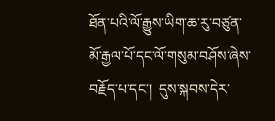ཐོན་པའི་ལོ་རྒྱུས་ཡིག་ཆ་རུ་བཙུན་མོ་རྒྱལ་པོ་དང་ལོ་གསུམ་བཤོས་ཞེས་བརྗོད་པ་དང་།  དུས་སྐབས་དེར་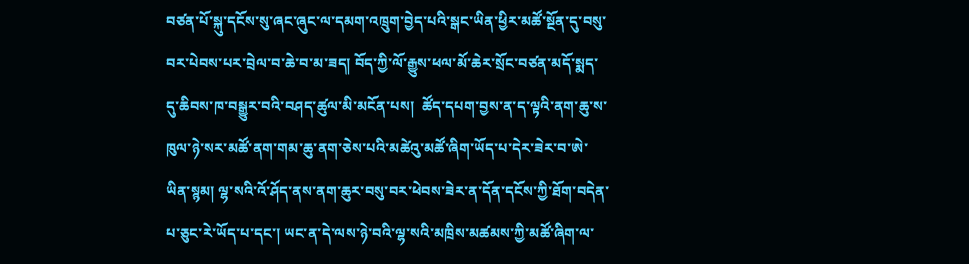བཙན་པོ་སྐུ་དངོས་སུ་ཞང་ཞུང་ལ་དམག་འཁྲུག་བྱེད་པའི་སྒང་ཡིན་ཕྱིར་མཚོ་སྔོན་དུ་བསུ་བར་པེབས་པར་བྲེལ་བ་ཆེ་བ་མ་ཟད། བོད་ཀྱི་ལོ་རྒྱུས་ཕལ་མོ་ཆེར་སྲོང་བཙན་མདོ་སྨད་དུ་ཆིབས་ཁ་བསྒྱུར་བའི་བཤད་ཚུལ་མི་མངོན་པས།  ཚོད་དཔག་བྱས་ན་ད་ལྟའི་ནག་ཆུ་ས་ཁུལ་ཉེ་སར་མཚོ་ནག་གམ་ཆུ་ནག་ཅེས་པའི་མཚེའུ་མཚོ་ཞིག་ཡོད་པ་དེར་ཟེར་བ་ཨེ་ཡིན་སྙམ། ལྷ་སའི་འོ་ཤོད་ནས་ནག་ཆུར་བསུ་བར་ཕེབས་ཟེར་ན་དོན་དངོས་ཀྱི་ཐོག་བདེན་པ་ཅུང་རེ་ཡོད་པ་དང་། ཡང་ན་དེ་ལས་ཉེ་བའི་ལྷ་སའི་མཁྲིས་མཚམས་ཀྱི་མཚོ་ཞིག་ལ་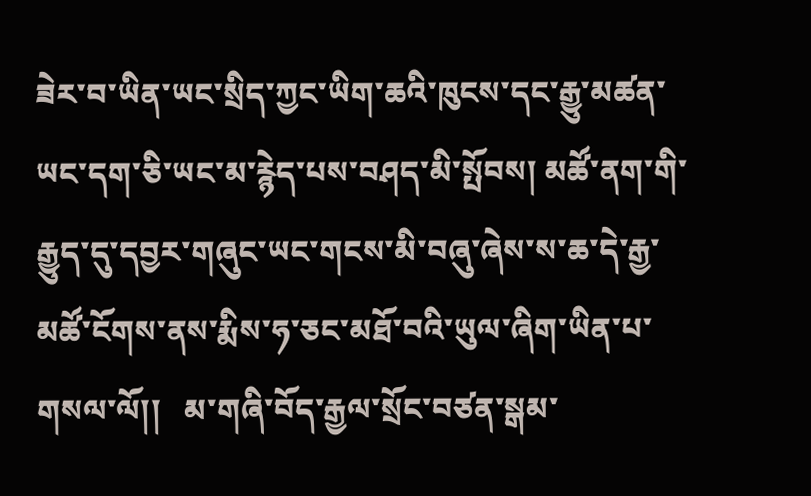ཟེར་བ་ཡིན་ཡང་སྲིད་ཀྱང་ཡིག་ཆའི་ཁུངས་དང་རྒྱུ་མཚན་ཡང་དག་ཅི་ཡང་མ་རྙེད་པས་བཤད་མི་སྤོབས། མཚོ་ནག་གི་རྒྱུད་དུ་དབྱར་གཞུང་ཡང་གངས་མི་བཞུ་ཞེས་ས་ཆ་དེ་རྒྱ་མཚོ་ངོགས་ནས་རྨིས་ཧ་ཅང་མཐོ་བའི་ཡུལ་ཞིག་ཡིན་པ་གསལ་ལོ།།   མ་གཞི་བོད་རྒྱལ་སྲོང་བཙན་སྒམ་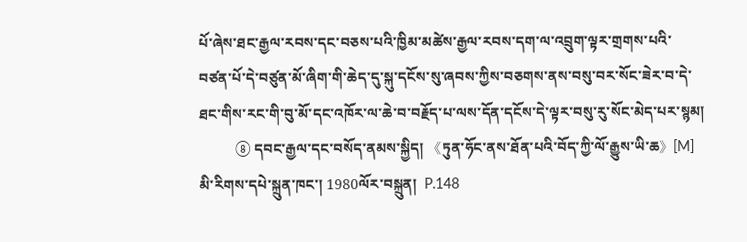པོ་ཞེས་ཐང་རྒྱལ་རབས་དང་བཅས་པའི་ཁྱིམ་མཚེས་རྒྱལ་རབས་དག་ལ་འབྲུག་ལྟར་གྲགས་པའི་བཙན་པོ་དེ་བཙུན་མོ་ཞིག་གི་ཆེད་དུ་སྐུ་དངོས་སུ་ཞབས་ཀྱིས་བཅགས་ནས་བསུ་བར་སོང་ཟེར་བ་དེ་ཐང་གིས་རང་གི་བུ་མོ་དང་འཁོར་ལ་ཆེ་བ་བརྗོད་པ་ལས་དོན་དངོས་དེ་ལྟར་བསུ་རུ་སོང་མེད་པར་སྙམ།
          ⑧ དབང་རྒྱལ་དང་བསོད་ནམས་སྐྱིད། 《ཏུན་ཧོང་ནས་ཐོན་པའི་བོད་ཀྱི་ལོ་རྒྱུས་ཡི་ཆ》[M] མི་རིགས་དཔེ་སྐྲུན་ཁང་། 1980ལོར་བསྐྲུན།  P.148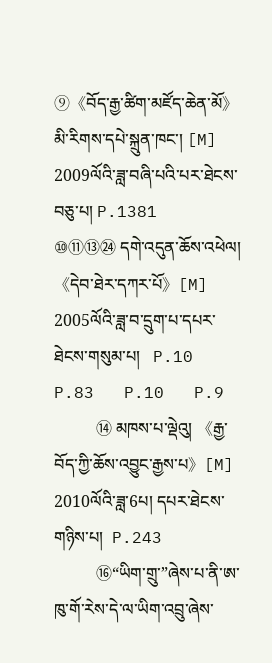⑨《བོད་རྒྱ་ཚིག་མཛོད་ཆེན་མོ》མི་རིགས་དཔེ་སྐྲུན་ཁང་། [M] 2009ལོའི་ཟླ་བཞི་པའི་པར་ཐེངས་བཅུ་པ། P.1381     ⑩⑪⑬㉔ དགེ་འདུན་ཆོས་འཕེལ། 《དེབ་ཐེར་དཀར་པོ》[M] 2005ལོའི་ཟླ་བ་དྲུག་པ་དཔར་ཐེངས་གསུམ་པ།   P.10    P.83   P.10   P.9
          ⑭ མཁས་པ་ལྡེའུ། 《རྒྱ་བོད་ཀྱི་ཆོས་འབྱུང་རྒྱས་པ》[M] 2010ལོའི་ཟླ་6པ། དཔར་ཐེངས་གཉིས་པ།  P.243
          ⑯“ཡིག་གྲུ་”ཞེས་པ་ནི་ཨ་ཁུ་གོ་རེས་དེ་ལ་ཡིག་འབྲུ་ཞེས་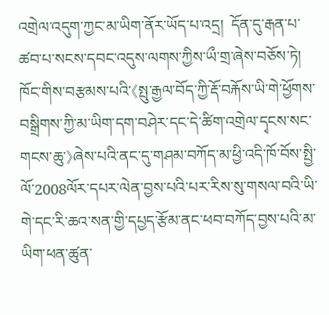འགྲེལ་འདུག་ཀྱང་མ་ཡིག་ནོར་ཡོད་པ་འདྲ།  དོན་དུ་རྒན་པ་ཚབ་པ་སངས་དབང་འདུས་ལགས་ཀྱིས་ཡྀ་གྲ་ཞེས་བཅོས་ཏེ། ཁོང་གིས་བརྩམས་པའི་《སྤུ་རྒྱལ་བོད་ཀྱི་རྡོ་བརྐོས་ཡི་གེ་ཕྱོགས་བསྒྲིགས་ཀྱི་མ་ཡིག་དག་བཤེར་དང་དེ་ཚིག་འགྲེལ་དྭངས་སང་གངས་ཆུ་》ཞེས་པའི་ནང་དུ་གཤམ་བཀོད་མ་ཕྱི་འདི་ཁོ་བོས་སྤྱི་ལོ་2008ལོར་དཔར་ལེན་བྱས་པའི་པར་རིས་སུ་གསལ་བའི་ཡི་གེ་དང་རི་ཆའ་སན་གྱི་དཔྱད་རྩོམ་ནང་ཕབ་བཀོད་བྱས་པའི་མ་ཡིག་ཕན་ཚུན་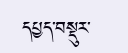དཔྱད་བསྡུར་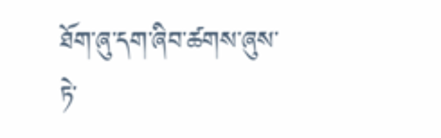ཐོག་ཞུ་དག་ཞིབ་ཚགས་ཞུས་ཏེ་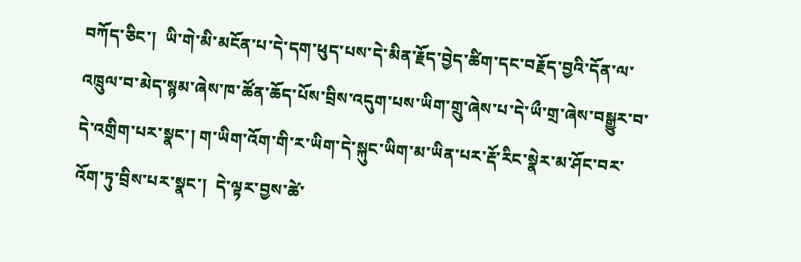བཀོད་ཅིང་།  ཡི་གེ་མི་མངོན་པ་དེ་དག་ཕུད་པས་དེ་མིན་རྗོད་བྱེད་ཚིག་དང་བརྗོད་བྱའི་དོན་ལ་འཁྲུལ་བ་མེད་སྙམ་ཞེས་ཁ་ཚོན་ཆོད་པོས་བྲིས་འདུག་པས་ཡིག་གྲུ་ཞེས་པ་དེ་ཡྀ་གྲ་ཞེས་བསྒྱུར་བ་དེ་འགྲིག་པར་སྣང་། ག་ཡིག་འོག་གི་ར་ཡིག་དེ་སྐུང་ཡིག་མ་ཡིན་པར་རྡོ་རིང་སྣེར་མ་ཤོང་བར་འོག་ཏུ་བྲིས་པར་སྣང་།  དེ་ལྟར་བྱས་ཚེ་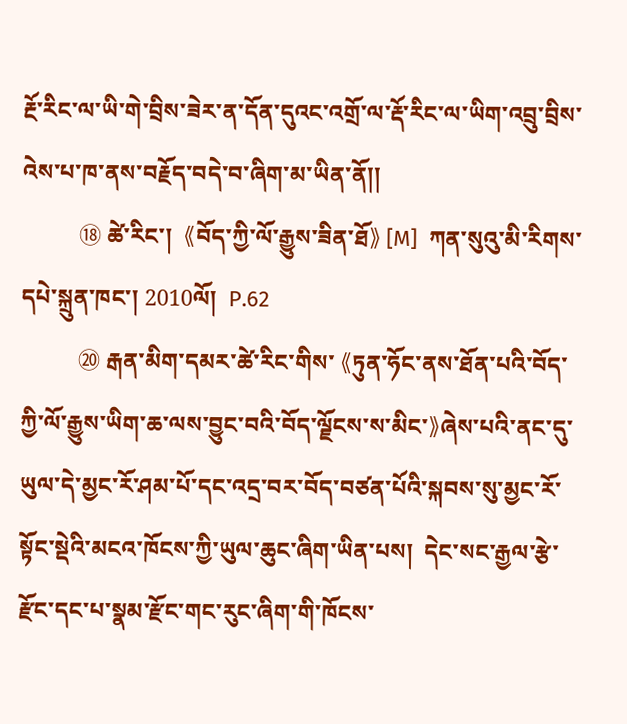རྔོ་རིང་ལ་ཡི་གེ་བྲིས་ཟེར་ན་དོན་དུའང་འགྲོ་ལ་རྡོ་རིང་ལ་ཡིག་འབྲུ་བྲིས་འེས་པ་ཁ་ནས་བརྗོད་བདེ་བ་ཞིག་མ་ཡིན་ནོ།།
          ⑱ ཚེ་རིང་།  《བོད་ཀྱི་ལོ་རྒྱུས་ཟིན་ཐོ》 [M]  ཀན་སུའུ་མི་རིགས་དཔེ་སྐྲུན་ཁང་། 2010ལོ།  P.62
          ⑳ རྒན་མིག་དམར་ཚེ་རིང་གིས་ 《ཏུན་ཧོང་ནས་ཐོན་པའི་བོད་ཀྱི་ལོ་རྒྱུས་ཡིག་ཆ་ལས་བྱུང་བའི་བོད་ལྗོངས་ས་མིང་》ཞེས་པའི་ནང་དུ་ཡུལ་དེ་མྱང་རོ་ཤམ་པོ་དང་འདྲ་བར་བོད་བཙན་པོའི་སྐབས་སུ་མྱང་རོ་སྟོང་སྡེའི་མངའ་ཁོངས་ཀྱི་ཡུལ་ཆུང་ཞིག་ཡིན་པས།  དེང་སང་རྒྱལ་རྩེ་རྫོང་དང་པ་སྣམ་རྫོང་གང་རུང་ཞིག་གི་ཁོངས་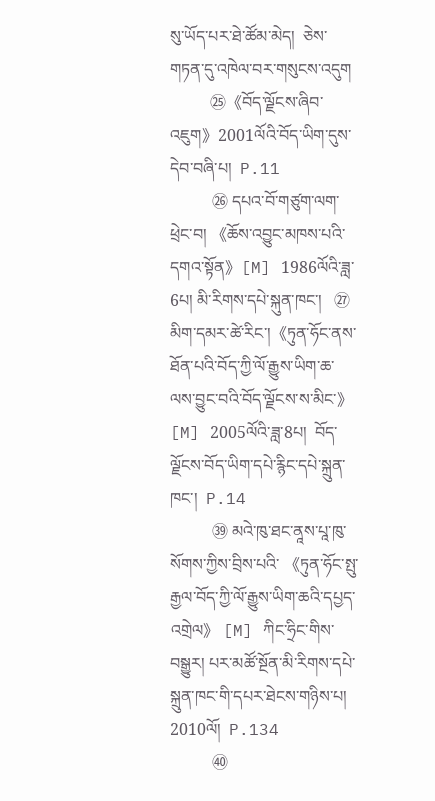སུ་ཡོད་པར་ཐེ་ཚོམ་མེད།  ཅེས་གཏན་དུ་འཁེལ་བར་གསུངས་འདུག
          ㉕《བོད་ལྗོངས་ཞིབ་འཇུག》2001ལོའི་བོད་ཡིག་དུས་དེབ་བཞི་པ།  P.11
          ㉖ དཔའ་བོ་གཙུག་ལག་ཕྲེང་བ། 《ཆོས་འབྱུང་མཁས་པའི་དགའ་སྟོན》[M] 1986ལོའི་ཟླ་6པ། མི་རིགས་དཔེ་སྐུན་ཁང་།   ㉗ མིག་དམར་ཚེ་རིང་།《ཏུན་ཧོང་ནས་ཐོན་པའི་བོད་ཀྱི་ལོ་རྒྱུས་ཡིག་ཆ་ལས་བྱུང་བའི་བོད་ལྗོངས་ས་མིང་》 [M] 2005ལོའི་ཟླ་8པ།  བོད་ལྗོངས་བོད་ཡིག་དཔེ་རྙིང་དཔེ་སྐྲུན་ཁང་།  P.14
          ㊴ མའེ་ཁུ་ཐང་ནཱས་པཱ་ཁུ་སོགས་ཀྱིས་བྲིས་པའི་ 《ཏུན་ཧོང་སྤུ་རྒྱལ་བོད་ཀྱི་ལོ་རྒྱུས་ཡིག་ཆའི་དཔྱད་འགྲེལ》 [M] ཀིང་ཧྲིང་གིས་བསྒྱུར། པར་མཚོ་སྔོན་མི་རིགས་དཔེ་སྐྲུན་ཁང་གི་དཔར་ཐེངས་གཉིས་པ། 2010ལོ།  P.134
          ㊵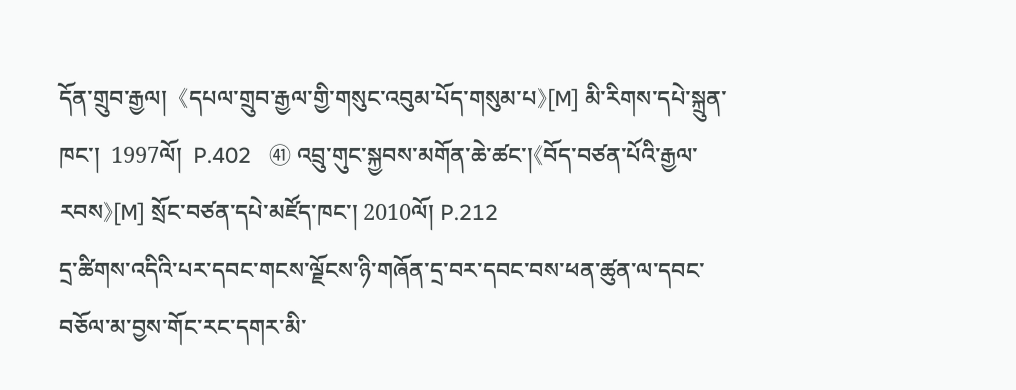དོན་གྲུབ་རྒྱལ།  《དཔལ་གྲུབ་རྒྱལ་གྱི་གསུང་འབུམ་པོད་གསུམ་པ》[M] མི་རིགས་དཔེ་སྐྲུན་ཁང་།  1997ལོ།  P.402   ㊶ འབྲུ་གུང་སྐྱབས་མགོན་ཆེ་ཚང་།《བོད་བཙན་པོའི་རྒྱལ་རབས》[M] སྲོང་བཙན་དཔེ་མཛོད་ཁང་། 2010ལོ། P.212
དྲ་ཚིགས་འདིའི་པར་དབང་གངས་ལྗོངས་ཉི་གཞོན་དྲ་བར་དབང་བས་ཕན་ཚུན་ལ་དབང་བཅོལ་མ་བྱས་གོང་རང་དགར་མི་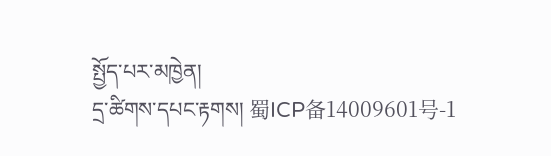སྤྱོད་པར་མཁྱེན།
དྲ་ཚིགས་དཔང་རྟགས། 蜀ICP备14009601号-1